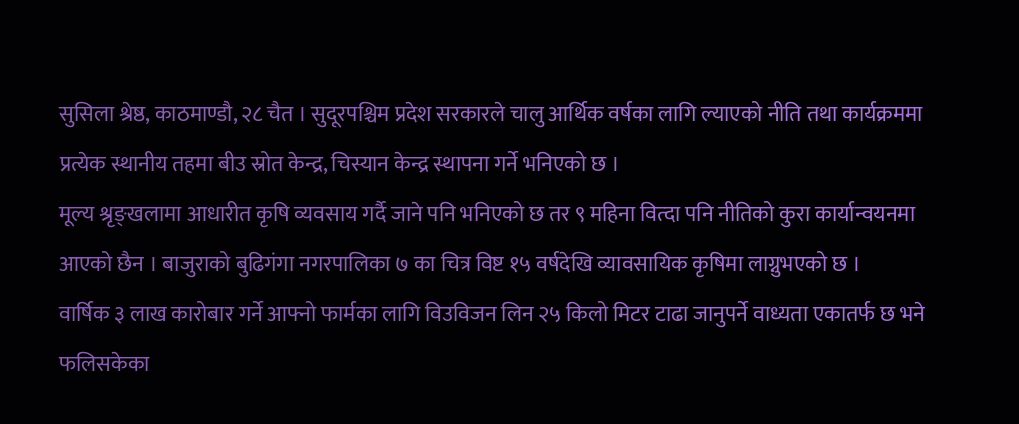सुसिला श्रेष्ठ, काठमाण्डौ, २८ चैत । सुदूरपश्चिम प्रदेश सरकारले चालु आर्थिक वर्षका लागि ल्याएको नीति तथा कार्यक्रममा प्रत्येक स्थानीय तहमा बीउ स्रोत केन्द्र, चिस्यान केन्द्र स्थापना गर्ने भनिएको छ ।
मूल्य श्रृङ्खलामा आधारीत कृषि व्यवसाय गर्दै जाने पनि भनिएको छ तर ९ महिना वित्दा पनि नीतिको कुरा कार्यान्वयनमा आएको छैन । बाजुराको बुढिगंगा नगरपालिका ७ का चित्र विष्ट १५ वर्षदेखि व्यावसायिक कृषिमा लाग्नुभएको छ ।
वार्षिक ३ लाख कारोबार गर्ने आफ्नो फार्मका लागि विउविजन लिन २५ किलो मिटर टाढा जानुपर्ने वाध्यता एकातर्फ छ भने फलिसकेका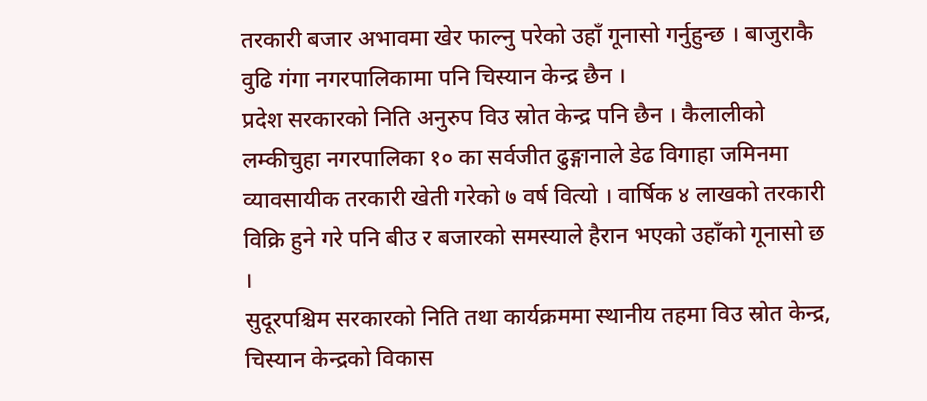तरकारी बजार अभावमा खेर फाल्नु परेको उहाँ गूनासो गर्नुहुन्छ । बाजुराकै वुढि गंगा नगरपालिकामा पनि चिस्यान केन्द्र छैन ।
प्रदेश सरकारको निति अनुरुप विउ स्रोत केन्द्र पनि छैन । कैलालीको लम्कीचुहा नगरपालिका १० का सर्वजीत ढुङ्गानाले डेढ विगाहा जमिनमा व्यावसायीक तरकारी खेती गरेको ७ वर्ष वित्यो । वार्षिक ४ लाखको तरकारी विक्रि हुने गरे पनि बीउ र बजारको समस्याले हैरान भएको उहाँको गूनासो छ ।
सुदूरपश्चिम सरकारको निति तथा कार्यक्रममा स्थानीय तहमा विउ स्रोत केन्द्र, चिस्यान केन्द्रको विकास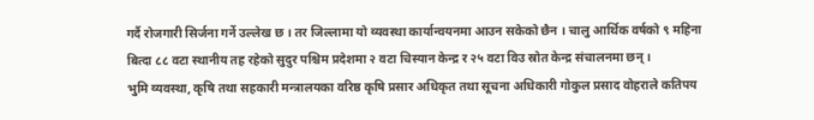गर्दै रोजगारी सिर्जना गर्ने उल्लेख छ । तर जिल्लामा यो व्यवस्था कार्यान्वयनमा आउन सकेको छैन । चालु आर्थिक वर्षको ९ महिना बित्दा ८८ वटा स्थानीय तह रहेको सुदुर पश्चिम प्रदेशमा २ वटा चिस्यान केन्द्र र २५ वटा विउ स्रोत केन्द्र संचालनमा छन् ।
भुमि व्यवस्था, कृषि तथा सहकारी मन्त्रालयका वरिष्ठ कृषि प्रसार अधिकृत तथा सूचना अधिकारी गोकुल प्रसाद वोहराले कतिपय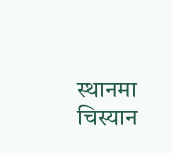स्थानमा चिस्यान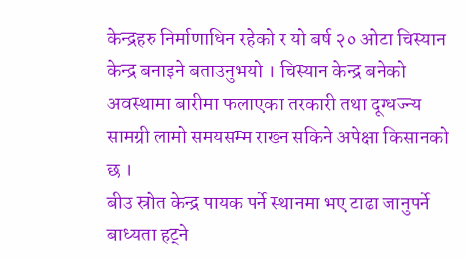केन्द्रहरु निर्माणाधिन रहेको र यो बर्ष २० ओटा चिस्यान केन्द्र बनाइने बताउनुभयो । चिस्यान केन्द्र बनेको अवस्थामा बारीमा फलाएका तरकारी तथा दूग्धज्न्य सामग्री लामो समयसम्म राख्न सकिने अपेक्षा किसानको छ ।
बीउ स्रोत केन्द्र पायक पर्ने स्थानमा भए टाढा जानुपर्ने बाध्यता हट्ने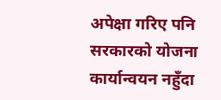अपेक्षा गरिए पनि सरकारको योजना कार्यान्वयन नहुँदा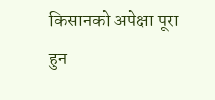किसानको अपेक्षा पूरा हुन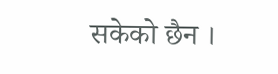सकेको छैन ।